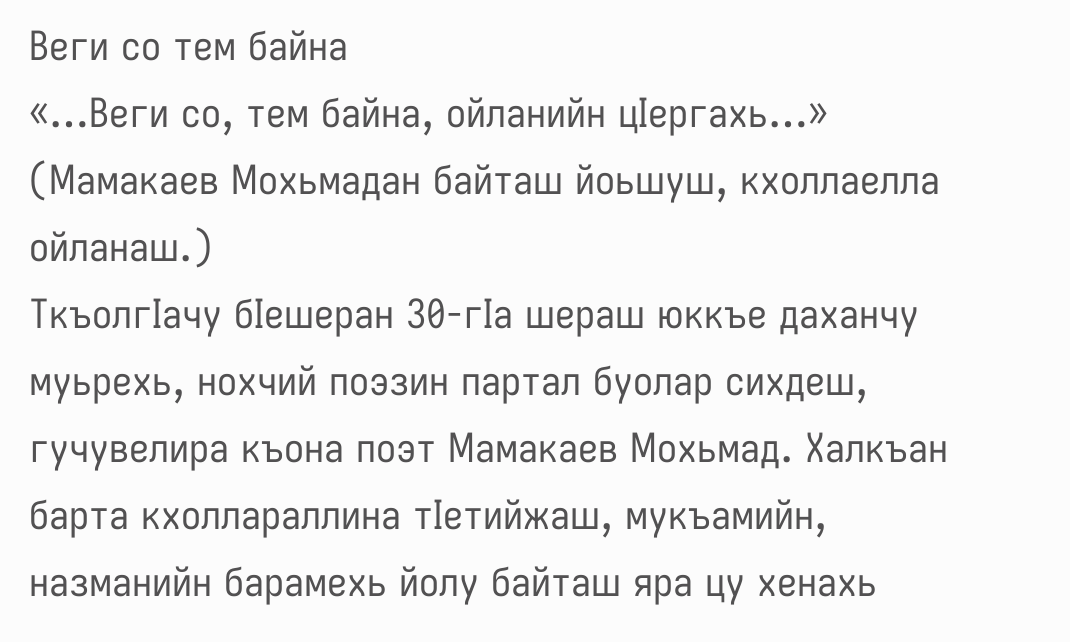Веги со тем байна
«…Веги со, тем байна, ойланийн цIергахь…»
(Мамакаев Мохьмадан байташ йоьшуш, кхоллаелла ойланаш.)
ТкъолгIачу бIешеран 30-гIа шераш юккъе даханчу муьрехь, нохчий поэзин партал буолар сихдеш, гучувелира къона поэт Мамакаев Мохьмад. Халкъан барта кхоллараллина тIетийжаш, мукъамийн, назманийн барамехь йолу байташ яра цу хенахь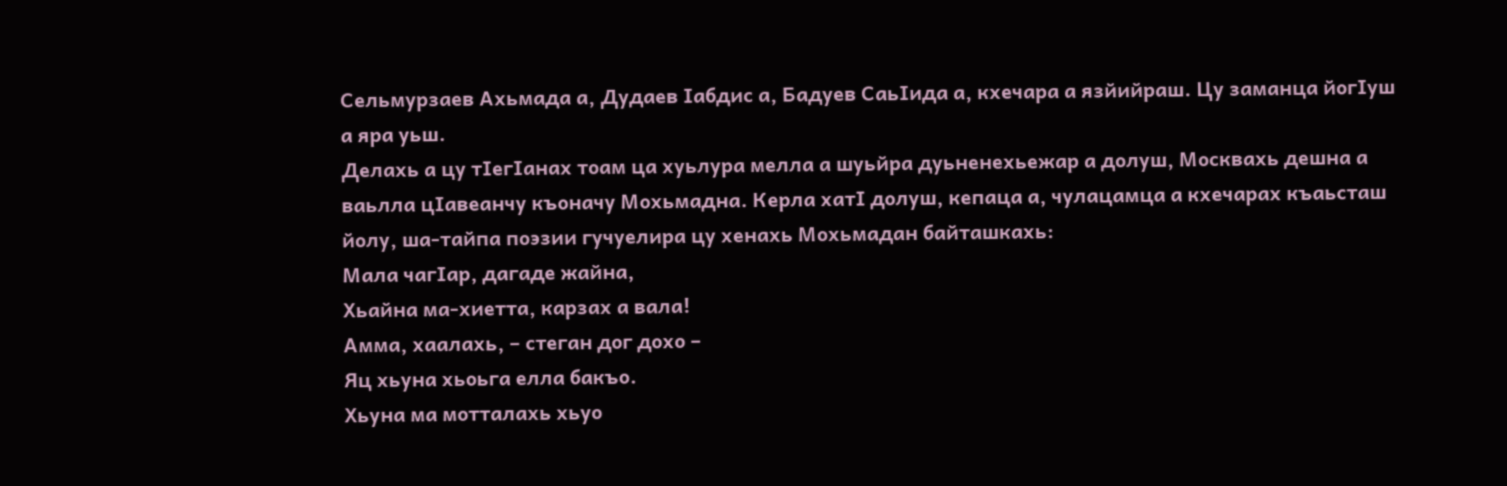Сельмурзаев Ахьмада а, Дудаев Iабдис а, Бадуев СаьIида а, кхечара а язйийраш. Цу заманца йогIуш а яра уьш.
Делахь а цу тIегIанах тоам ца хуьлура мелла а шуьйра дуьненехьежар а долуш, Москвахь дешна а ваьлла цIавеанчу къоначу Мохьмадна. Керла хатI долуш, кепаца а, чулацамца а кхечарах къаьсташ йолу, ша-тайпа поэзии гучуелира цу хенахь Мохьмадан байташкахь:
Мала чагIар, дагаде жайна,
Хьайна ма-хиетта, карзах а вала!
Амма, хаалахь, – стеган дог дохо –
Яц хьуна хьоьга елла бакъо.
Хьуна ма мотталахь хьуо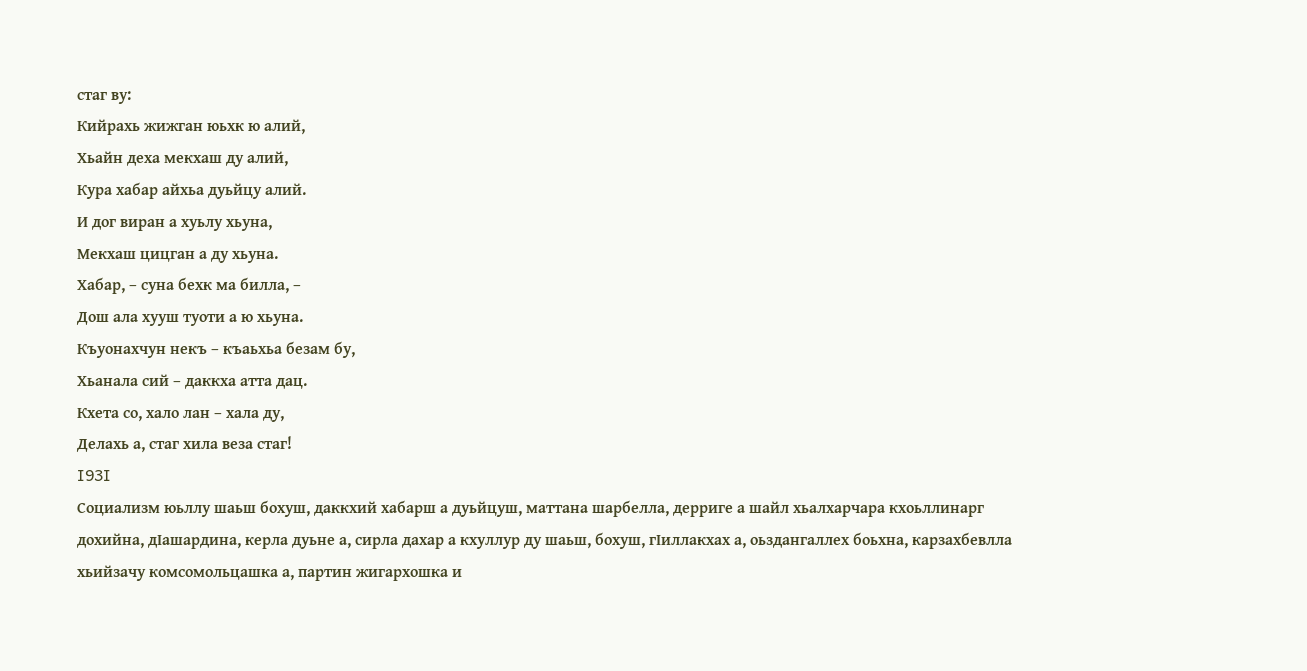стаг ву:
Кийрахь жижган юьхк ю алий,
Хьайн деха мекхаш ду алий,
Кура хабар айхьа дуьйцу алий.
И дог виран а хуьлу хьуна,
Мекхаш цицган а ду хьуна.
Хабар, – суна бехк ма билла, –
Дош ала хууш туоти а ю хьуна.
Къуонахчун некъ – къаьхьа безам бу,
Хьанала сий – даккха атта дац.
Кхета со, хало лан – хала ду,
Делахь а, стаг хила веза стаг!
I93I
Социализм юьллу шаьш бохуш, даккхий хабарш а дуьйцуш, маттана шарбелла, дерриге а шайл хьалхарчара кхоьллинарг дохийна, дIашардина, керла дуьне а, сирла дахар а кхуллур ду шаьш, бохуш, гIиллакхах а, оьздангаллех боьхна, карзахбевлла хьийзачу комсомольцашка а, партин жигархошка и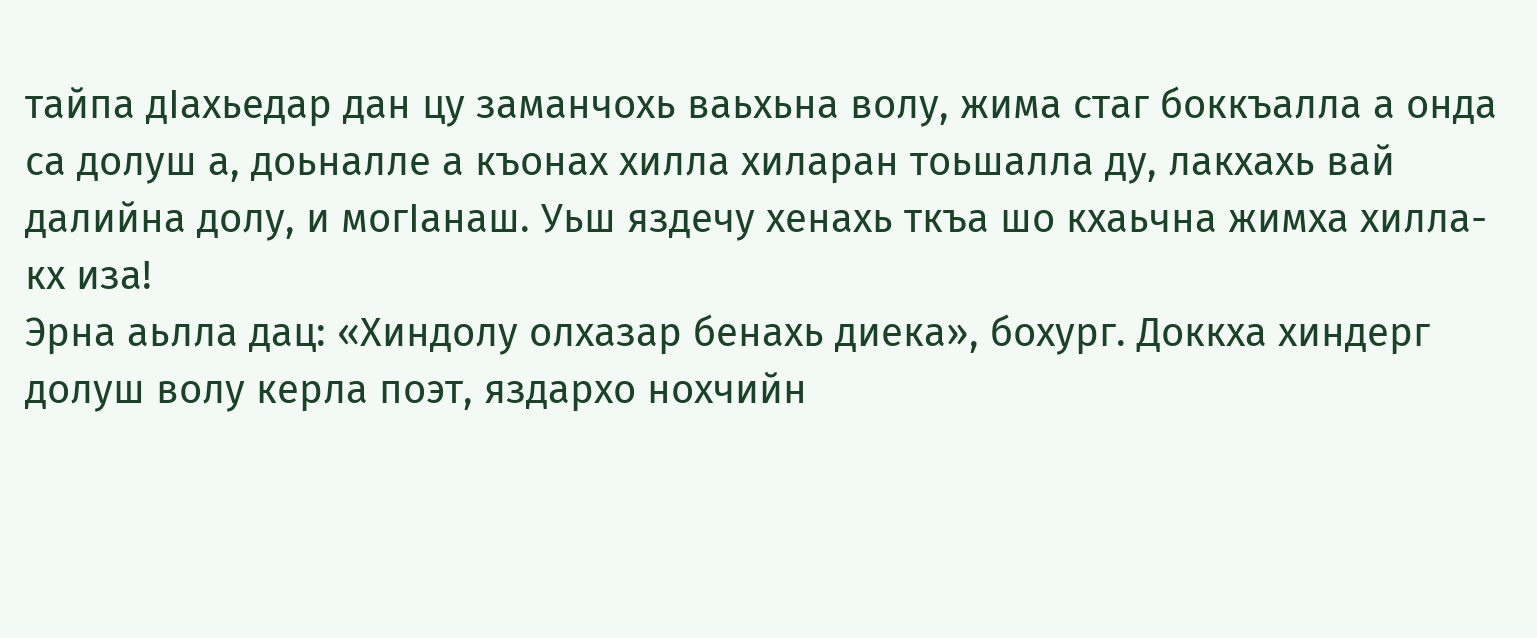тайпа дIахьедар дан цу заманчохь ваьхьна волу, жима стаг боккъалла а онда са долуш а, доьналле а къонах хилла хиларан тоьшалла ду, лакхахь вай далийна долу, и могIанаш. Уьш яздечу хенахь ткъа шо кхаьчна жимха хилла-кх иза!
Эрна аьлла дац: «Хиндолу олхазар бенахь диека», бохург. Доккха хиндерг долуш волу керла поэт, яздархо нохчийн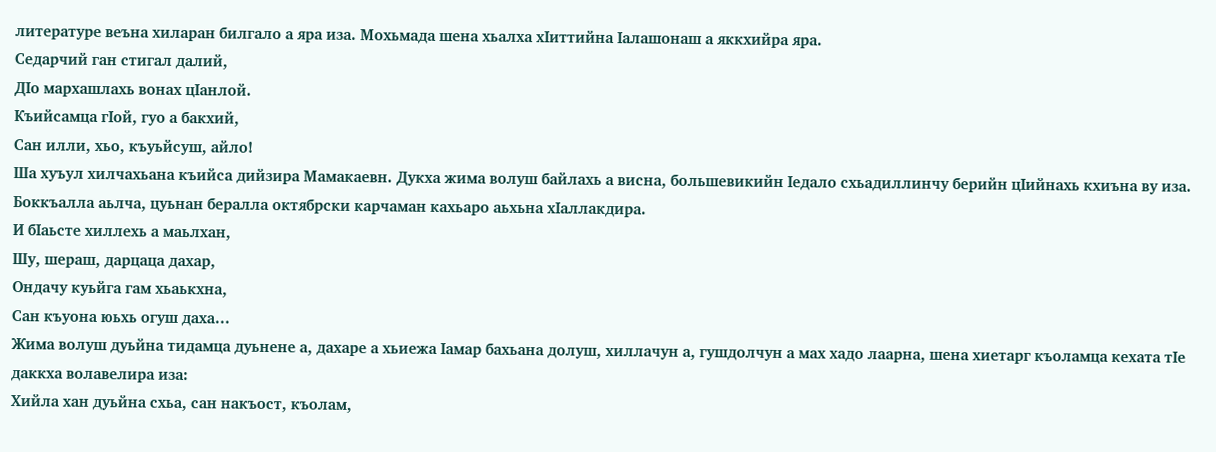литературе веъна хиларан билгало а яра иза. Мохьмада шена хьалха хIиттийна Iалашонаш а яккхийра яра.
Седарчий ган стигал далий,
ДIо мархашлахь вонах цIанлой.
Къийсамца гIой, гуо а бакхий,
Сан илли, хьо, къуьйсуш, айло!
Ша хуъул хилчахьана къийса дийзира Мамакаевн. Дукха жима волуш байлахь а висна, большевикийн Iедало схьадиллинчу берийн цIийнахь кхиъна ву иза. Боккъалла аьлча, цуьнан бералла октябрски карчаман кахьаро аьхьна хIаллакдира.
И бIаьсте хиллехь а маьлхан,
Шу, шераш, дарцаца дахар,
Ондачу куьйга гам хьаькхна,
Сан къуона юьхь огуш даха…
Жима волуш дуьйна тидамца дуьнене а, дахаре а хьиежа Iамар бахьана долуш, хиллачун а, гушдолчун а мах хадо лаарна, шена хиетарг къоламца кехата тIе даккха волавелира иза:
Хийла хан дуьйна схьа, сан накъост, къолам,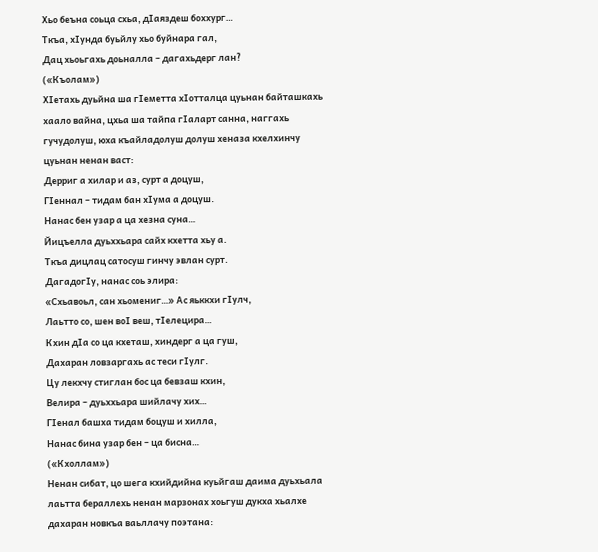Хьо беъна соьца схьа, дIаяздеш боххург…
Ткъа, хIунда буьйлу хьо буйнара гал,
Дац хьоьгахь доьналла – дагахьдерг лан?
(«Къолам»)
ХIетахь дуьйна ша гIеметта хIотталца цуьнан байташкахь хаало вайна, цхьа ша тайпа гIаларт санна, наггахь гучудолуш, юха къайладолуш долуш хеназа кхелхинчу цуьнан ненан васт:
Дерриг а хилар и аз, сурт а доцуш,
ГIеннал – тидам бан хIума а доцуш.
Нанас бен узар а ца хезна суна…
Йицъелла дуьххьара сайх кхетта хьу а.
Ткъа дицлац сатосуш гинчу эвлан сурт.
ДагадогIу, нанас соь элира:
«Схьавоьл, сан хьомениг…» Ас яьккхи гIулч,
Лаьтто со, шен воI веш, тIелецира…
Кхин дIа со ца кхеташ, хиндерг а ца гуш,
Дахаран ловзаргахь ас теси гIулг.
Цу лекхчу стиглан бос ца бевзаш кхин,
Велира – дуьххьара шийлачу хих…
ГIенал башха тидам боцуш и хилла,
Нанас бина узар бен – ца бисна…
(«Кхоллам»)
Ненан сибат, цо шега кхийдийна куьйгаш даима дуьхьала лаьтта бераллехь ненан марзонах хоьгуш дукха хьалхе дахаран новкъа ваьллачу поэтана: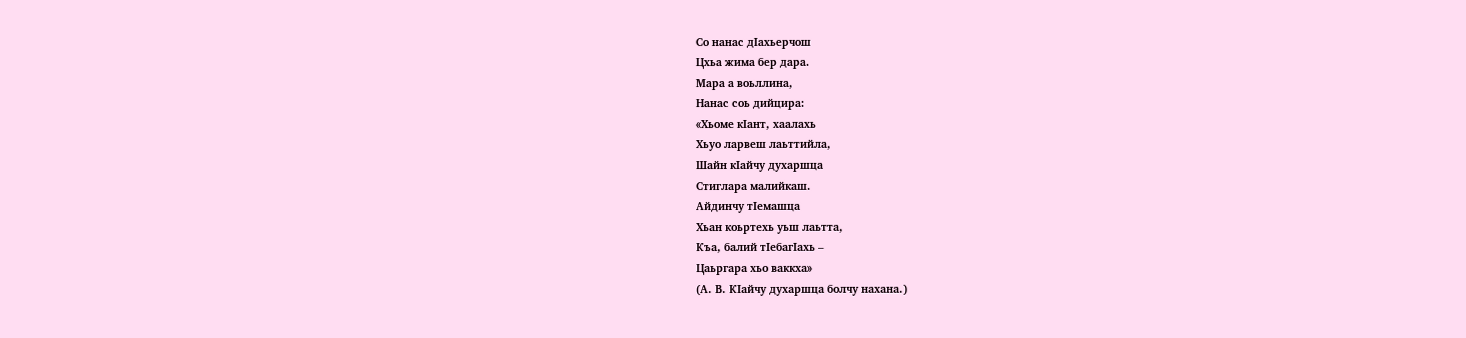Со нанас дIахьерчош
Цхьа жима бер дара.
Мара а воьллина,
Нанас соь дийцира:
«Хьоме кIант, хаалахь
Хьуо ларвеш лаьттийла,
Шайн кIайчу духаршца
Стиглара малийкаш.
Айдинчу тIемашца
Хьан коьртехь уьш лаьтта,
Къа, балий тIебагIахь –
Цаьргара хьо ваккха»
(А. В. КIайчу духаршца болчу нахана.)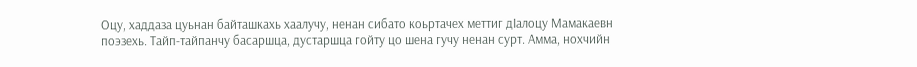Оцу, хаддаза цуьнан байташкахь хаалучу, ненан сибато коьртачех меттиг дIалоцу Мамакаевн поэзехь. Тайп-тайпанчу басаршца, дустаршца гойту цо шена гучу ненан сурт. Амма, нохчийн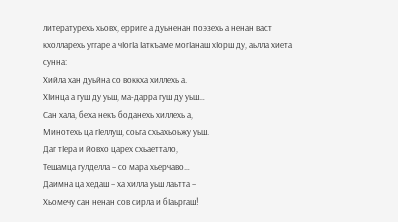литературехь хьовх, ерриге а дуьненан поэзехь а ненан васт кхолларехь уггаре а чIогIа Iаткъаме могIанаш хIорш ду, аьлла хиета сунна:
Хийла хан дуьйна со воккха хиллехь а.
ХIинца а гуш ду уьш, ма-дарра гуш ду уьш…
Сан хала, беха некъ боданехь хиллехь а,
Минотехь ца гIеллуш, соьга схьахьоьжу уьш.
Даг тIера и йовхо царех схьаеттало,
Тешамца гулделла – со мара хьерчаво…
Даимна ца хедаш – ха хилла уьш лаьтта –
Хьомечу сан ненан сов сирла и бIаьргаш!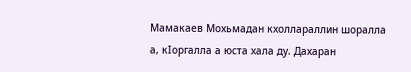Мамакаев Мохьмадан кхоллараллин шоралла а, кIоргалла а юста хала ду. Дахаран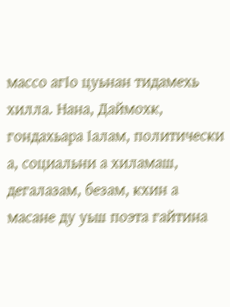массо агIо цуьнан тидамехь хилла. Нана, Даймохк, гондахьара Iалам, политически а, социальни а хиламаш, дегалазам, безам, кхин а масане ду уьш поэта гайтина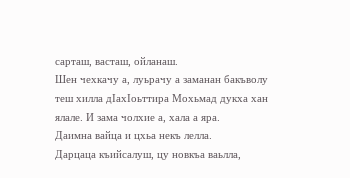сарташ, васташ, ойланаш.
Шен чехкачу а, луьрачу а заманан бакъволу теш хилла дIахIоьттира Мохьмад дукха хан ялале. И зама чолхие а, хала а яра.
Даимна вайца и цхьа некъ лелла.
Дарцаца къийсалуш, цу новкъа ваьлла,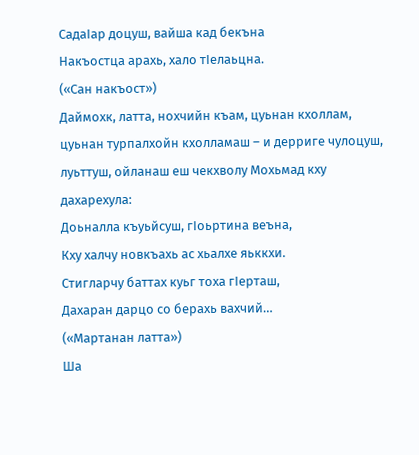СадаIар доцуш, вайша кад бекъна
Накъостца арахь, хало тIелаьцна.
(«Сан накъост»)
Даймохк, латта, нохчийн къам, цуьнан кхоллам, цуьнан турпалхойн кхолламаш – и дерриге чулоцуш, луьттуш, ойланаш еш чекхволу Мохьмад кху дахарехула:
Доьналла къуьйсуш, гIоьртина веъна,
Кху халчу новкъахь ас хьалхе яьккхи.
Стигларчу баттах куьг тоха гIерташ,
Дахаран дарцо со берахь вахчий…
(«Мартанан латта»)
Ша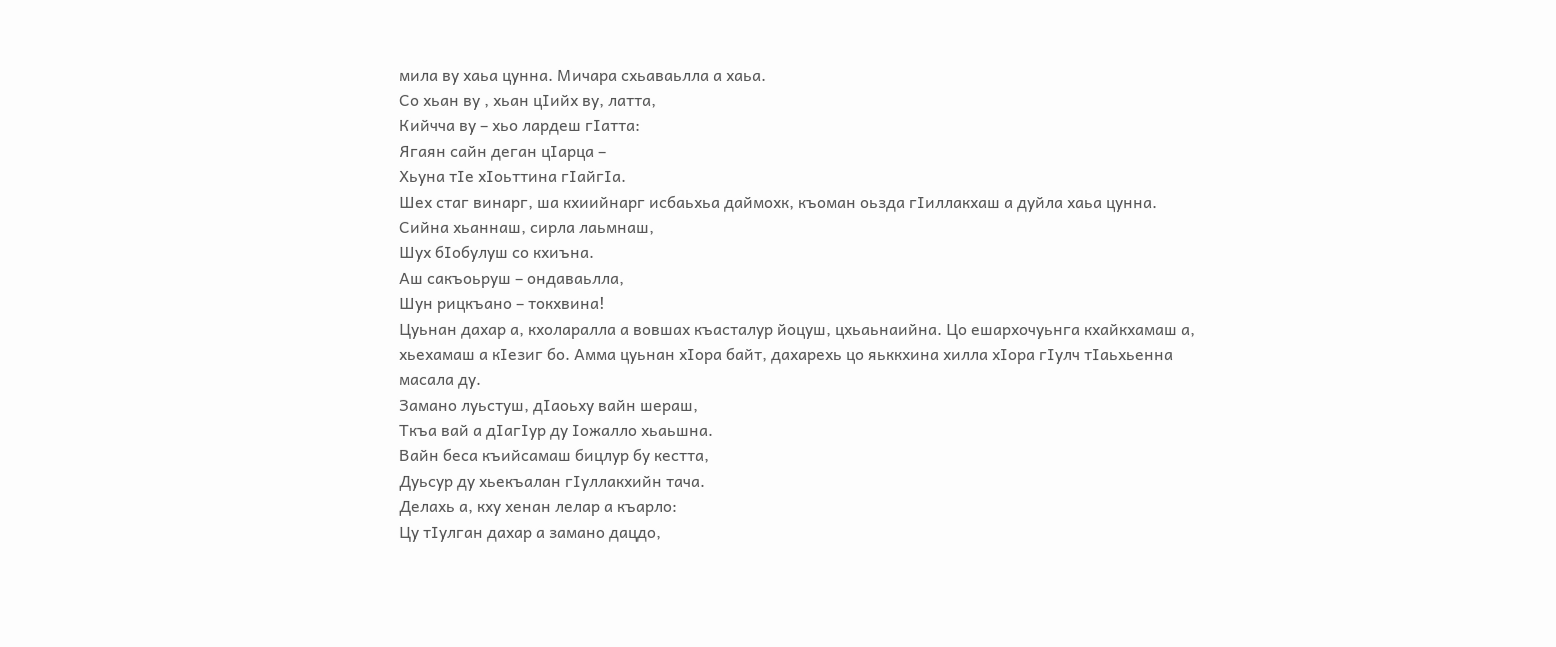мила ву хаьа цунна. Мичара схьаваьлла а хаьа.
Со хьан ву , хьан цIийх ву, латта,
Кийчча ву – хьо лардеш гIатта:
Ягаян сайн деган цIарца –
Хьуна тIе хIоьттина гIайгIа.
Шех стаг винарг, ша кхиийнарг исбаьхьа даймохк, къоман оьзда гIиллакхаш а дуйла хаьа цунна.
Сийна хьаннаш, сирла лаьмнаш,
Шух бIобулуш со кхиъна.
Аш сакъоьруш – ондаваьлла,
Шун рицкъано – токхвина!
Цуьнан дахар а, кхоларалла а вовшах къасталур йоцуш, цхьаьнаийна. Цо ешархочуьнга кхайкхамаш а, хьехамаш а кIезиг бо. Амма цуьнан хIора байт, дахарехь цо яьккхина хилла хIора гIулч тIаьхьенна масала ду.
Замано луьстуш, дIаоьху вайн шераш,
Ткъа вай а дIагIур ду Iожалло хьаьшна.
Вайн беса къийсамаш бицлур бу кестта,
Дуьсур ду хьекъалан гIуллакхийн тача.
Делахь а, кху хенан лелар а къарло:
Цу тIулган дахар а замано дацдо,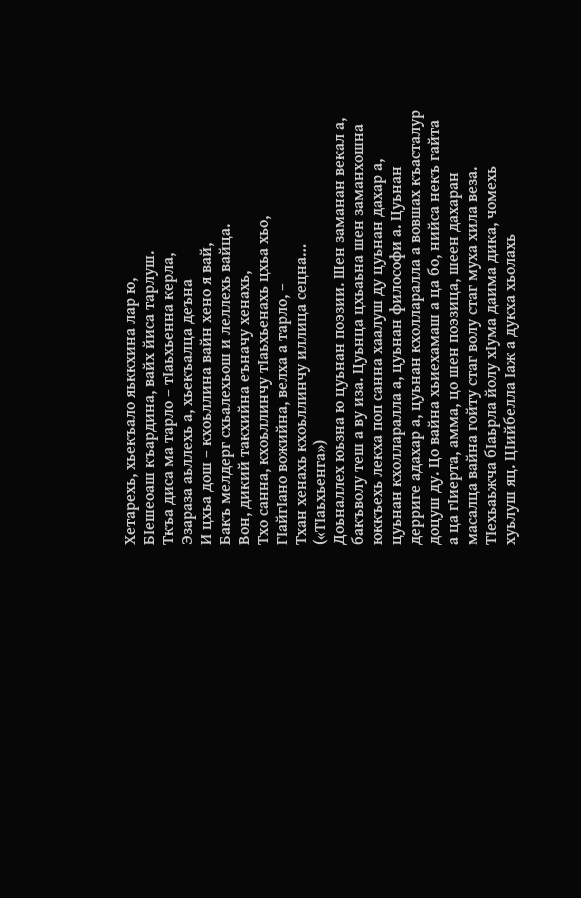Хетарехь, хьекъало яьккхина лар ю,
БIешеоаш къардина, вайх йиса тарлуш.
Ткъа диса ма тарло – тIаьхьенна керла,
Эзараза аьллехь а, хьекъалца деъна
И цхьа дош – кхоьллина вайн хено я вай,
Бакъ мелдерг схьалехьош и леллехь вайца.
Вон, дикий такхийна еъначу хенахь,
Тхо санна, кхоьллинчу тIаьхьенахь цхьа хьо,
ГIайгIано вожийна, велха а тарло, –
Тхан хенахь кхоьллинчу иллица сецна…
(«ТIаьхьенга»)
Доьналлех юьзна ю цуьнан поэзии. Шен заманан векал а, бакъволу теш а ву иза. Цуьнца цхьаьна шен заманхошна юккъехь лекха поп санна хаалуш ду цуьнан дахар а, цуьнан кхолларалла а, цуьнан философи а. Цуьнан дерриге адахар а, цуьнан кхолларалла а вовшах къасталур доцуш ду. Цо вайна хьиехамаш а ца бо, нийса некъ гайта а ца гIиерта, амма, цо шен поэзица, шеен дахаран масалца вайна гойту стаг волу стаг муха хила веза.
ТIехьаьжча бIаьрла йолу хIума даима дика, чомехь хуьлуш яц. ЦIийбелла Iаж а дукха хьолахь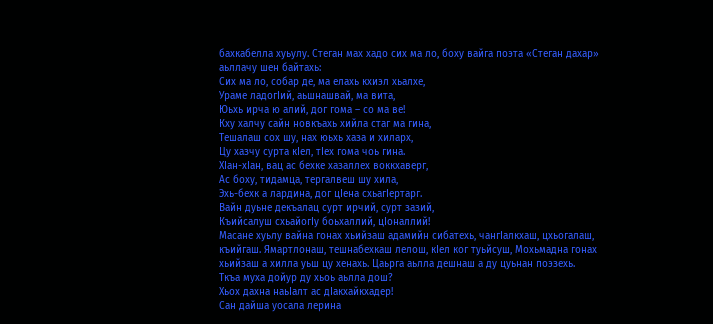бахкабелла хуьулу. Стеган мах хадо сих ма ло, боху вайга поэта «Стеган дахар» аьллачу шен байтахь:
Сих ма ло, собар де, ма елахь кхиэл хьалхе,
Ураме ладогIий, аьшнашвай, ма вита,
Юьхь ирча ю алий, дог гома – со ма ве!
Кху халчу сайн новкъахь хийла стаг ма гина,
Тешалаш сох шу, нах юьхь хаза и хиларх,
Цу хазчу сурта кIел, тIех гома чоь гина.
ХIан-хIан, вац ас бехке хазаллех воккхаверг,
Ас боху, тидамца, тергалвеш шу хила,
Эхь-бехк а лардина, дог цIена схьагIертарг.
Вайн дуьне декъалац сурт ирчий, сурт зазий,
Къийсалуш схьайогIу боьхаллий, цIоналлий!
Масане хуьлу вайна гонах хьийзаш адамийн сибатехь, чангIалкхаш, цхьогалаш, къийгаш. Ямартлонаш, тешнабехкаш лелош, кIел ког туьйсуш, Мохьмадна гонах хьийзаш а хилла уьш цу хенахь. Цаьрга аьлла дешнаш а ду цуьнан поэзехь.
Ткъа муха дойур ду хьоь аьлла дош?
Хьох дахна наьIалт ас дIакхайкхадер!
Сан дайша уосала лерина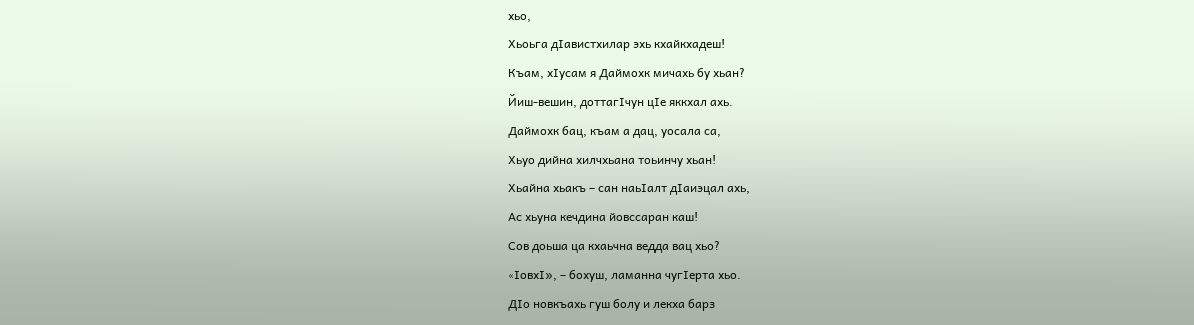хьо,
Хьоьга дIавистхилар эхь кхайкхадеш!
Къам, хIусам я Даймохк мичахь бу хьан?
Йиш-вешин, доттагIчун цIе яккхал ахь.
Даймохк бац, къам а дац, уосала са,
Хьуо дийна хилчхьана тоьинчу хьан!
Хьайна хьакъ – сан наьIалт дIаиэцал ахь,
Ас хьуна кечдина йовссаран каш!
Сов доьша ца кхаьчна ведда вац хьо?
«IовхI», – бохуш, ламанна чугIерта хьо.
ДIо новкъахь гуш болу и лекха барз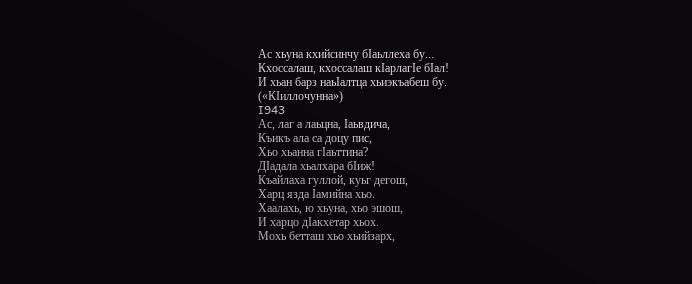Ас хьуна кхийсинчу бIаьллеха бу...
Кхоссалаш, кхоссалаш кIарлагIе бIал!
И хьан барз наьIалтца хьиэкъабеш бу.
(«КIиллочунна»)
I943
Ас, лаг а лаьцна, Iаьвдича,
Къикъ ала са доцу пис,
Хьо хьанна гIаьттина?
ДIадала хьалхара бIиж!
Къайлаха гуллой, куьг дегош,
Харц язда Iамийна хьо.
Хаалахь, ю хьуна, хьо эшош,
И харцо дIакхетар хьох.
Мохь бетташ хьо хьийзарх,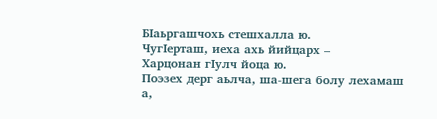БIаьргашчохь стешхалла ю.
ЧугIерташ, иеха ахь йийцарх –
Харцонан гIулч йоца ю.
Поэзех дерг аьлча, ша-шега болу лехамаш а,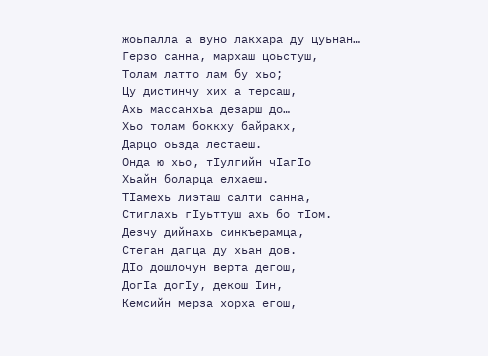жоьпалла а вуно лакхара ду цуьнан…
Герзо санна, мархаш цоьстуш,
Толам латто лам бу хьо;
Цу дистинчу хих а терсаш,
Ахь массанхьа дезарш до…
Хьо толам боккху байракх,
Дарцо оьзда лестаеш.
Онда ю хьо, тIулгийн чIагIо
Хьайн боларца елхаеш.
ТIамехь лиэташ салти санна,
Стиглахь гIуьттуш ахь бо тIом.
Дезчу дийнахь синкъерамца,
Стеган дагца ду хьан дов.
ДIо дошлочун верта дегош,
ДогIа догIу, декош Iин,
Кемсийн мерза хорха егош,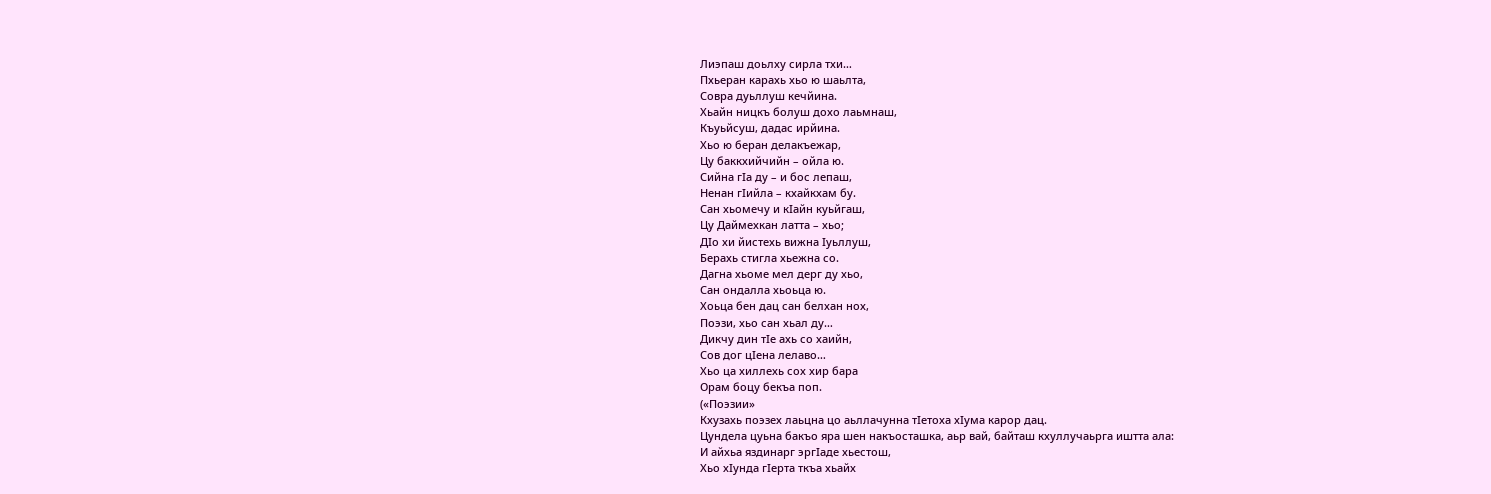Лиэпаш доьлху сирла тхи…
Пхьеран карахь хьо ю шаьлта,
Совра дуьллуш кечйина.
Хьайн ницкъ болуш дохо лаьмнаш,
Къуьйсуш, дадас ирйина.
Хьо ю беран делакъежар,
Цу баккхийчийн – ойла ю.
Сийна гIа ду – и бос лепаш,
Ненан гIийла – кхайкхам бу.
Сан хьомечу и кIайн куьйгаш,
Цу Даймехкан латта – хьо;
ДIо хи йистехь вижна Iуьллуш,
Берахь стигла хьежна со.
Дагна хьоме мел дерг ду хьо,
Сан ондалла хьоьца ю.
Хоьца бен дац сан белхан нох,
Поэзи, хьо сан хьал ду…
Дикчу дин тIе ахь со хаийн,
Сов дог цIена лелаво…
Хьо ца хиллехь сох хир бара
Орам боцу бекъа поп.
(«Поэзии»
Кхузахь поэзех лаьцна цо аьллачунна тIетоха хIума карор дац.
Цундела цуьна бакъо яра шен накъосташка, аьр вай, байташ кхуллучаьрга иштта ала:
И айхьа яздинарг эргIаде хьестош,
Хьо хIунда гIерта ткъа хьайх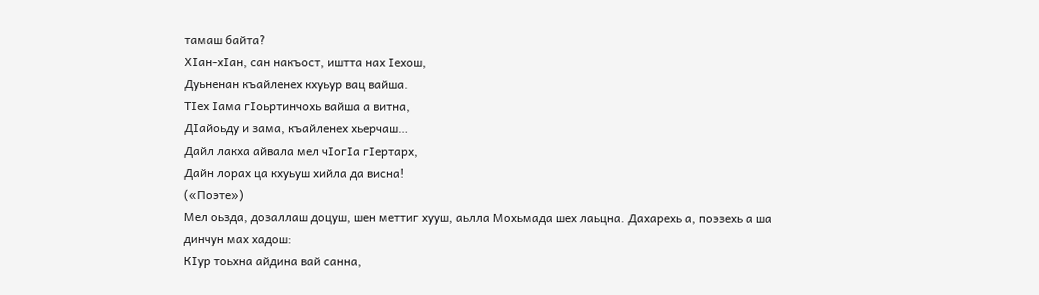тамаш байта?
ХIан-хIан, сан накъост, иштта нах Iехош,
Дуьненан къайленех кхуьур вац вайша.
ТIех Iама гIоьртинчохь вайша а витна,
ДIайоьду и зама, къайленех хьерчаш…
Дайл лакха айвала мел чIогIа гIертарх,
Дайн лорах ца кхуьуш хийла да висна!
(«Поэте»)
Мел оьзда, дозаллаш доцуш, шен меттиг хууш, аьлла Мохьмада шех лаьцна. Дахарехь а, поэзехь а ша динчун мах хадош:
КIур тоьхна айдина вай санна,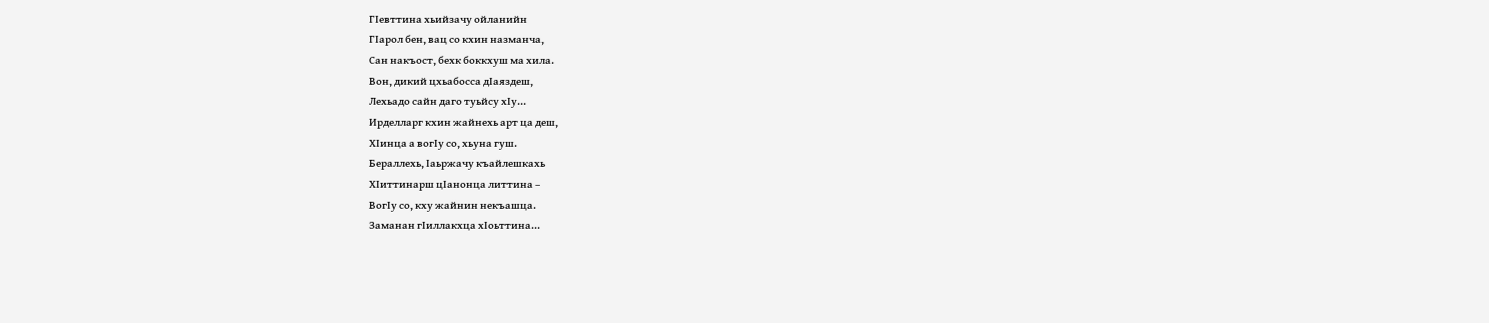ГIевттина хьийзачу ойланийн
ГIарол бен, вац со кхин назманча,
Сан накъост, бехк боккхуш ма хила.
Вон, дикий цхьабосса дIаяздеш,
Лехьадо сайн даго туьйсу хIу…
Ирделларг кхин жайнехь арт ца деш,
ХIинца а вогIу со, хьуна гуш.
Бераллехь, Iаьржачу къайлешкахь
ХIиттинарш цIанонца литтина –
ВогIу со, кху жайнин некъашца.
Заманан гIиллакхца хIоьттина…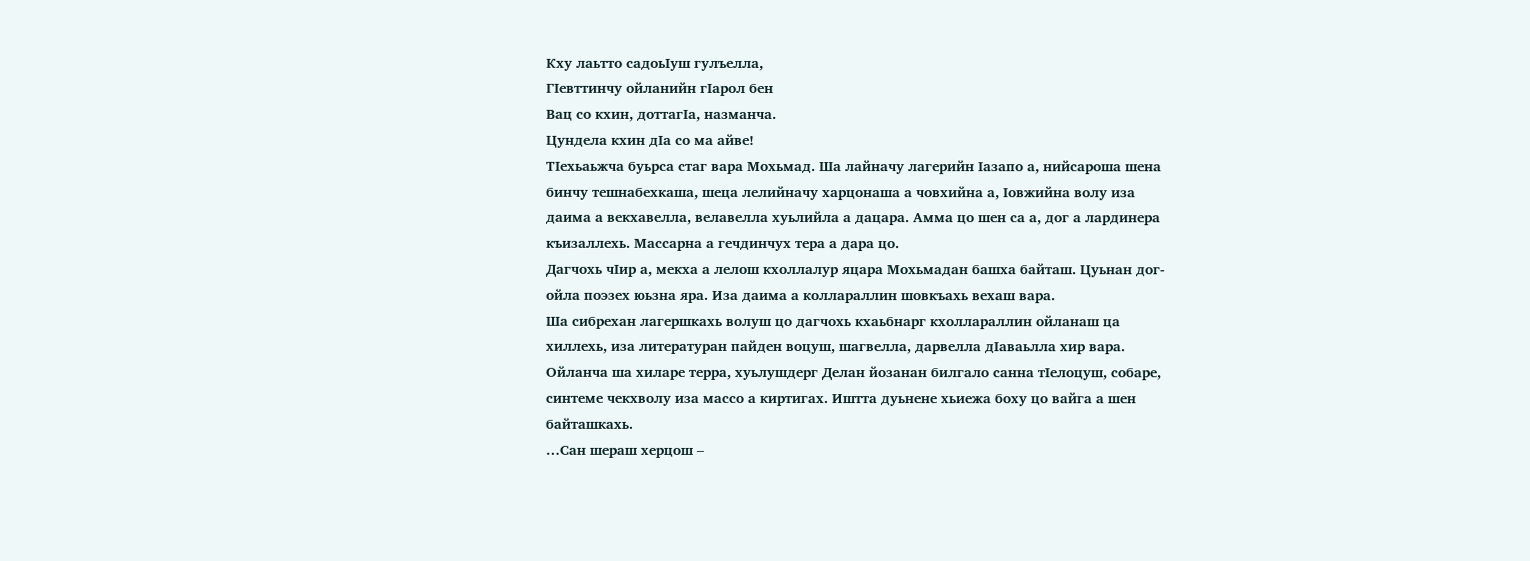Кху лаьтто садоьIуш гулъелла,
ГIевттинчу ойланийн гIарол бен
Вац со кхин, доттагIа, назманча.
Цундела кхин дIа со ма айве!
ТIехьаьжча буьрса стаг вара Мохьмад. Ша лайначу лагерийн Iазапо а, нийсароша шена бинчу тешнабехкаша, шеца лелийначу харцонаша а човхийна а, Iовжийна волу иза даима а векхавелла, велавелла хуьлийла а дацара. Амма цо шен са а, дог а лардинера къизаллехь. Массарна а гечдинчух тера а дара цо.
Дагчохь чIир а, мекха а лелош кхоллалур яцара Мохьмадан башха байташ. Цуьнан дог- ойла поэзех юьзна яра. Иза даима а коллараллин шовкъахь вехаш вара.
Ша сибрехан лагершкахь волуш цо дагчохь кхаьбнарг кхоллараллин ойланаш ца хиллехь, иза литературан пайден воцуш, шагвелла, дарвелла дIаваьлла хир вара. Ойланча ша хиларе терра, хуьлушдерг Делан йозанан билгало санна тIелоцуш, собаре, синтеме чекхволу иза массо а киртигах. Иштта дуьнене хьиежа боху цо вайга а шен байташкахь.
…Сан шераш херцош –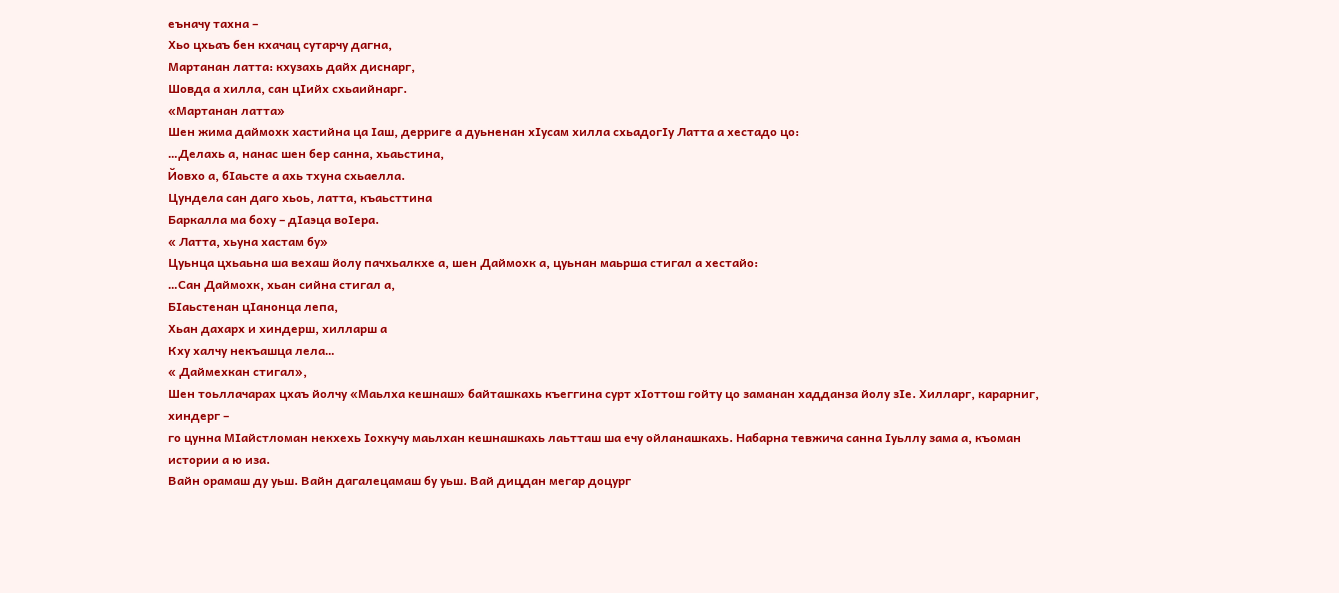еъначу тахна –
Хьо цхьаъ бен кхачац сутарчу дагна,
Мартанан латта: кхузахь дайх диснарг,
Шовда а хилла, сан цIийх схьаийнарг.
«Мартанан латта»
Шен жима даймохк хастийна ца Iаш, дерриге а дуьненан хIусам хилла схьадогIу Латта а хестадо цо:
…Делахь а, нанас шен бер санна, хьаьстина,
Йовхо а, бIаьсте а ахь тхуна схьаелла.
Цундела сан даго хьоь, латта, къаьсттина
Баркалла ма боху – дIаэца воIера.
« Латта, хьуна хастам бу»
Цуьнца цхьаьна ша вехаш йолу пачхьалкхе а, шен Даймохк а, цуьнан маьрша стигал а хестайо:
…Сан Даймохк, хьан сийна стигал а,
БIаьстенан цIанонца лепа,
Хьан дахарх и хиндерш, хилларш а
Кху халчу некъашца лела…
« Даймехкан стигал»,
Шен тоьллачарах цхаъ йолчу «Маьлха кешнаш» байташкахь къеггина сурт хIоттош гойту цо заманан хадданза йолу зIе. Хилларг, карарниг, хиндерг –
го цунна МIайстломан некхехь Iохкучу маьлхан кешнашкахь лаьтташ ша ечу ойланашкахь. Набарна тевжича санна Iуьллу зама а, къоман истории а ю иза.
Вайн орамаш ду уьш. Вайн дагалецамаш бу уьш. Вай дицдан мегар доцург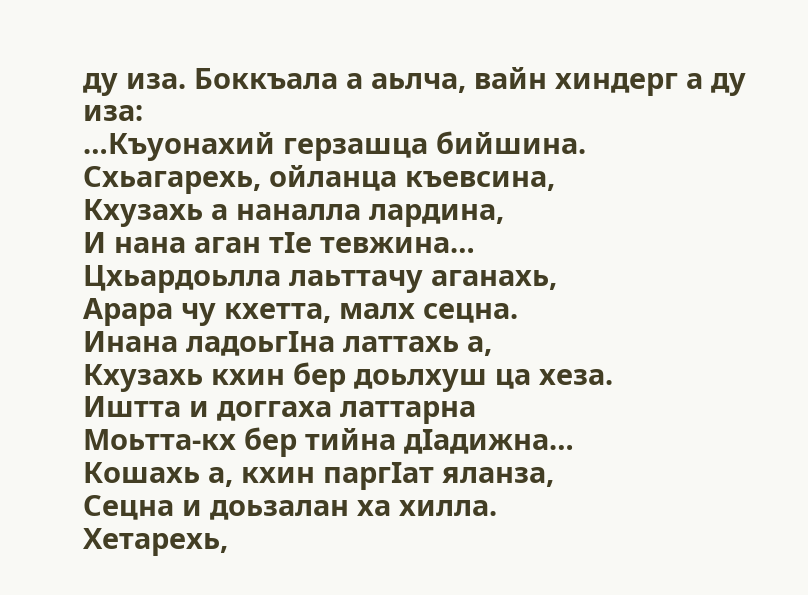ду иза. Боккъала а аьлча, вайн хиндерг а ду иза:
…Къуонахий герзашца бийшина.
Схьагарехь, ойланца къевсина,
Кхузахь а наналла лардина,
И нана аган тIе тевжина…
Цхьардоьлла лаьттачу аганахь,
Арара чу кхетта, малх сецна.
Инана ладоьгIна латтахь а,
Кхузахь кхин бер доьлхуш ца хеза.
Иштта и доггаха латтарна
Моьтта-кх бер тийна дIадижна…
Кошахь а, кхин паргIат яланза,
Сецна и доьзалан ха хилла.
Хетарехь,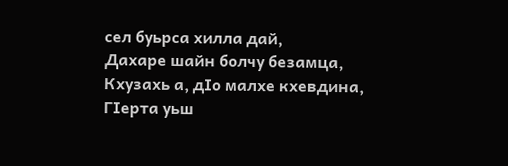сел буьрса хилла дай,
Дахаре шайн болчу безамца,
Кхузахь а, дIо малхе кхевдина,
ГIерта уьш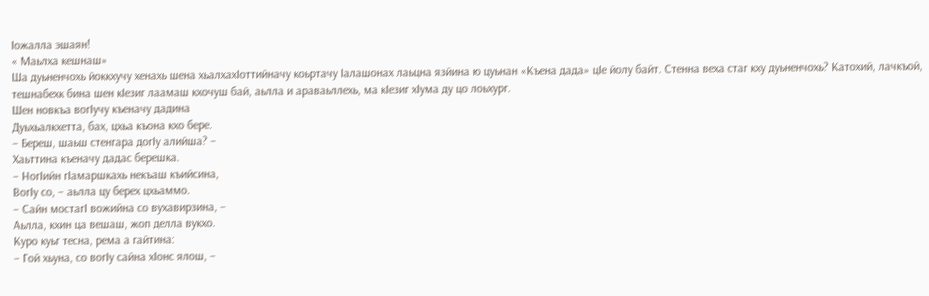Iожалла эшаян!
« Маьлха кешнаш»
Ша дуьненчохь йоккхучу хенахь шена хьалхахIоттийначу коьртачу Iалашонах лаьцна язйина ю цуьнан «Къена дада» цIе йолу байт. Стенна веха стаг кху дуьненчохь? Катохий, лачкъой, тешнабехк бина шен кIезиг лаамаш кхочуш бай, аьлла и араваьллехь, ма кIезиг хIума ду цо лоьхург.
Шен новкъа вогIучу къеначу дадина
Дуьхьалкхетта, бах, цхьа къона кхо бере.
– Береш, шаьш стенгара догIу алийша? –
Хаьттина къеначу дадас берешка.
– НогIийн гIамаршкахь некъаш къийсина,
ВогIу со, – аьлла цу берех цхьаммо.
– Сайн мостагI вожийна со вухавирзина, –
Аьлла, кхин ца вешаш, жоп делла вукхо.
Куро куьг тесна, рема а гайтина:
– Гой хьуна, со вогIу сайна хIонс ялош, –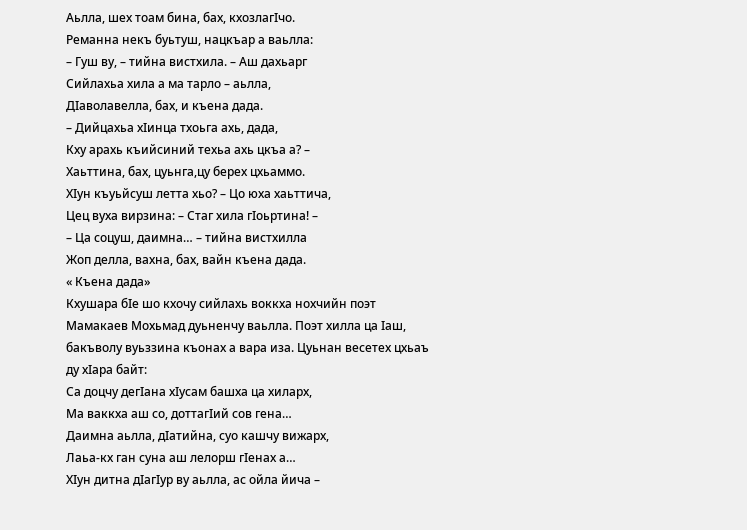Аьлла, шех тоам бина, бах, кхозлагIчо.
Реманна некъ буьтуш, нацкъар а ваьлла:
– Гуш ву, – тийна вистхила. – Аш дахьарг
Сийлахьа хила а ма тарло – аьлла,
ДIаволавелла, бах, и къена дада.
– Дийцахьа хIинца тхоьга ахь, дада,
Кху арахь къийсиний техьа ахь цкъа а? –
Хаьттина, бах, цуьнга,цу берех цхьаммо.
ХIун къуьйсуш летта хьо? – Цо юха хаьттича,
Цец вуха вирзина: – Стаг хила гIоьртина! –
– Ца соцуш, даимна… – тийна вистхилла
Жоп делла, вахна, бах, вайн къена дада.
« Къена дада»
Кхушара бIе шо кхочу сийлахь воккха нохчийн поэт Мамакаев Мохьмад дуьненчу ваьлла. Поэт хилла ца Iаш, бакъволу вуьззина къонах а вара иза. Цуьнан весетех цхьаъ ду хIара байт:
Са доцчу дегIана хIусам башха ца хиларх,
Ма ваккха аш со, доттагIий сов гена…
Даимна аьлла, дIатийна, суо кашчу вижарх,
Лаьа-кх ган суна аш лелорш гIенах а…
ХIун дитна дIагIур ву аьлла, ас ойла йича –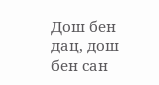Дош бен дац, дош бен сан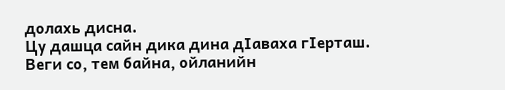долахь дисна.
Цу дашца сайн дика дина дIаваха гIерташ.
Веги со, тем байна, ойланийн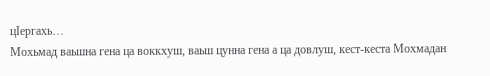цIергахь…
Мохьмад ваьшна гена ца воккхуш, ваьш цунна гена а ца довлуш, кест-кеста Мохмадан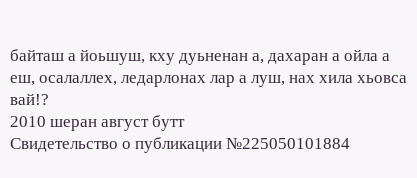байташ а йоьшуш, кху дуьненан а, дахаран а ойла а еш, осалаллех, ледарлонах лар а луш, нах хила хьовса вай!?
2010 шеран август бутт
Свидетельство о публикации №225050101884